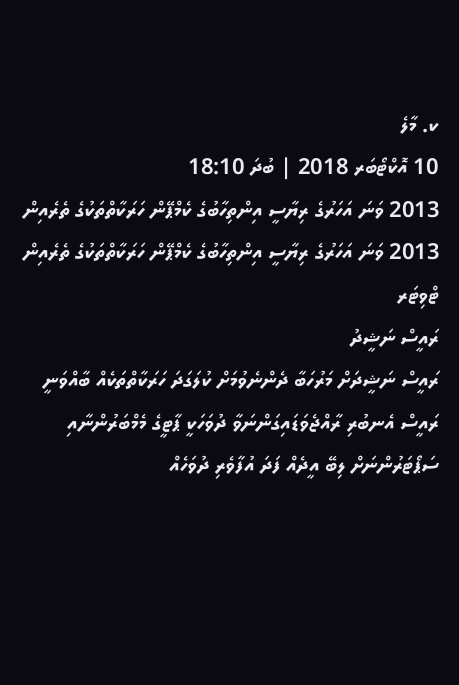ކ. މާލެ
10 އޮކްޓޯބަރ 2018 | ބުދަ 18:10
2013 ވަނަ އަހަރުގެ ރިޔާސީ އިންތިހާބުގެ ކެމްޕޭން ހަރަކާތްތަކުގެ ތެރެއިން
2013 ވަނަ އަހަރުގެ ރިޔާސީ އިންތިހާބުގެ ކެމްޕޭން ހަރަކާތްތަކުގެ ތެރެއިން
ޓްވިޓަރ
ރައީސް ނަޝީދު
ރައީސް ނަޝީދަށް މަރުހަބާ ދެންނެވުމަށް ކުލަގަދަ ހަރަކާތްތަކެއް ބާއްވަނީ
ރައީސް އެނބުރި ރާއްޖެވަޑައިގަންނަވާ ދުވަހަކީ ޕާޓީގެ މެމްބަރުންނާއި ސަޕޯޓަރުންނަށް ލިބޭ އީދެއް ފަދަ އުފާވެރި ދުވަހެއް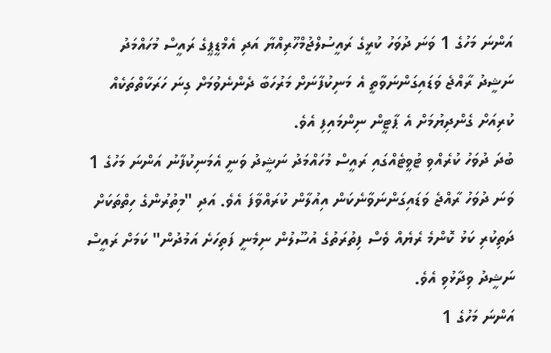އަންނަ މަހުގެ 1 ވަނަ ދުވަހު ކުރީގެ ރައީސުލްޖުމްހޫރިއްޔާ އަދި އެމްޑީޕީގެ ރައީސް މުހައްމަދު ނަޝީދު ރާއްޖެ ވަޑައިގަންނަވާތީ އެ މަނިކުފާނަށް މަރުހަބާ ދެންނެވުމަށް ގިނަ ހަރަކާތްތަކެއް ކުރިއަށް ގެންދިޔުމަށް އެ ޕާޓީން ނިންމައިފި އެވެ.
ބުދަ ދުވަހު ކުރެއްވި ޓުވީޓެއްގައި ރައީސް މުހައްމަދު ނަޝީދު ވަނީ އެމަނިކުފާނު އަންނަ މަހުގެ 1 ވަނަ ދުވަހު ރާއްޖެ ވަޑައިގަންނަވާނެކަން އިއުލާން ކުރައްވާފަ އެވެ. އަދި "މިތުރުންގެ ހިތްތަކަށް ދަތިކުރި ކަޅު ކޮންމެ ރެޔެއް ވެސް ފިތުރަތުގެ އުސޫލުން ނިމެނީ ފަތިހަށެ އަމުދުން" ކަމަށް ރައީސް ނަޝީދު ވިދާޅުވި އެވެ.
އަންނަ މަހުގެ 1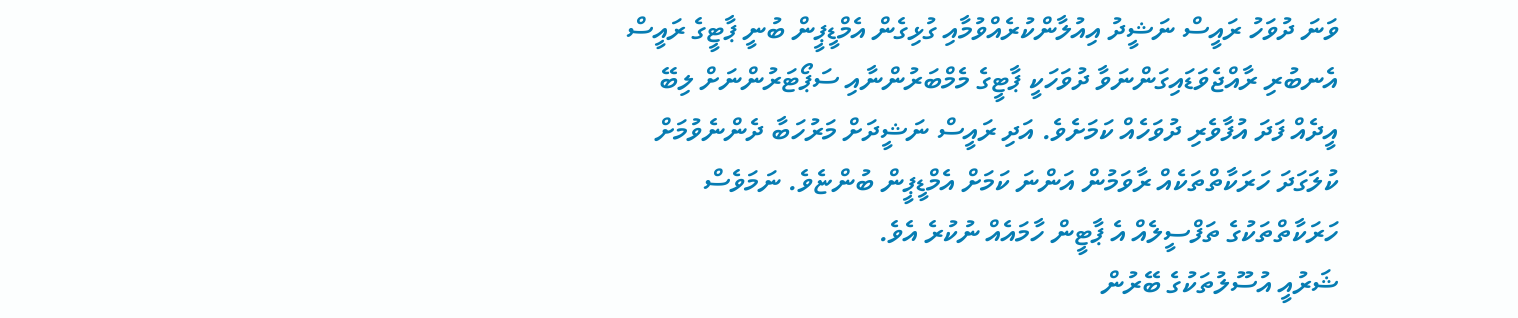ވަނަ ދުވަހު ރައީސް ނަޝީދު އިއުލާންކުރެއްވުމާއި ގުޅިގެން އެމްޑީޕީން ބުނީ ޕާޓީގެ ރައީސް އެނބުރި ރާއްޖެވަޑައިގަންނަވާ ދުވަހަކީ ޕާޓީގެ މެމްބަރުންނާއި ސަޕޯޓަރުންނަށް ލިބޭ އީދެއް ފަދަ އުފާވެރި ދުވަހެއް ކަމަށެވެ. އަދި ރައީސް ނަޝީދަށް މަރުހަބާ ދެންނެވުމަށް ކުލަގަދަ ހަރަކާތްތަކެއް ރާވަމުން އަންނަ ކަމަށް އެމްޑީޕީން ބުންޏެވެ. ނަމަވެސް ހަރަކާތްތަކުގެ ތަފްސީލެއް އެ ޕާޓީން ހާމައެއް ނުކުރެ އެވެ.
ޝަރުއީ އުސޫލުތަކުގެ ބޭރުން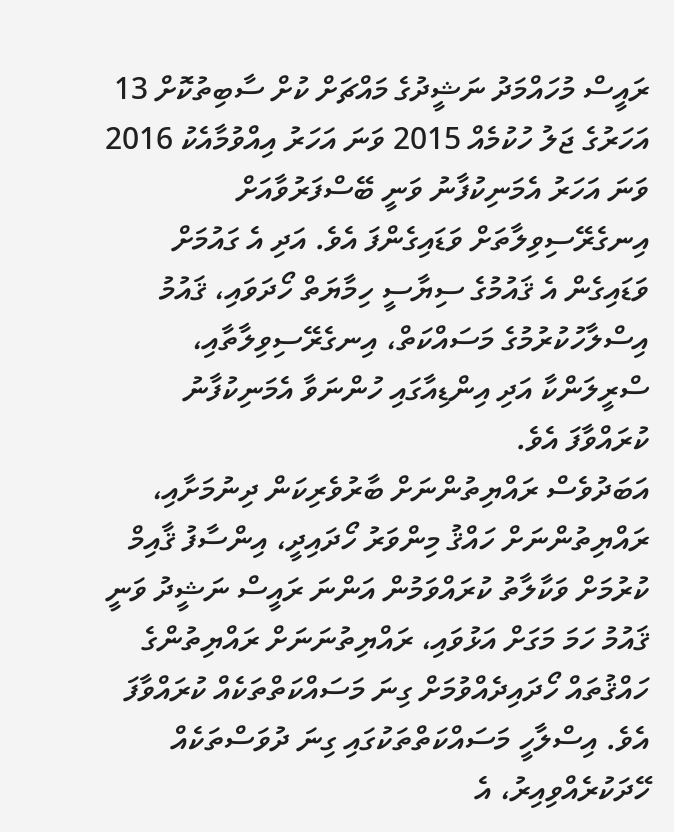ރައީސް މުހައްމަދު ނަޝީދުގެ މައްޗަށް ކުށް ސާބިތުކޮށް 13 އަހަރުގެ ޖަލު ހުކުމެއް 2015 ވަނަ އަހަރު އިއްވުމާއެކު 2016 ވަނަ އަހަރު އެމަނިކުފާނު ވަނީ ބޭސްފަރުވާއަށް އިނގެރޭސިވިލާތަށް ވަޑައިގެންފަ އެވެ. އަދި އެ ގައުމަށް ވަޑައިގެން އެ ޤައުމުގެ ސިޔާސީ ހިމާޔަތް ހޯދަވައި، ޤައުމު އިސްލާހުކުރުމުގެ މަސައްކަތް، އިނގެރޭސިވިލާތާއި، ސްރީލަންކާ އަދި އިންޑިއާގައި ހުންނަވާ އެމަނިކުފާނު ކުރައްވާފަ އެވެ.
އަބަދުވެސް ރައްޔިތުންނަށް ބާރުވެރިކަން ދިނުމަށާއި، ރައްޔިތުންނަށް ހައްޤު މިންވަރު ހޯދައިދީ، އިންސާފު ޤާއިމް ކުރުމަށް ވަކާލާތު ކުރައްވަމުން އަންނަ ރައީސް ނަޝީދު ވަނީ ޤައުމު ހަމަ މަގަށް އަޅުވައި، ރައްޔިތުނަނަށް ރައްޔިތުންގެ ހައްޤުތައް ހޯދައިދެއްވުމަށް ގިނަ މަސައްކަތްތަކެއް ކުރައްވާފަ އެވެ. އިސްލާހީ މަސައްކަތްތަކުގައި ގިނަ ދުވަސްތަކެއް ހޭދަކުރެއްވިއިރު، އެ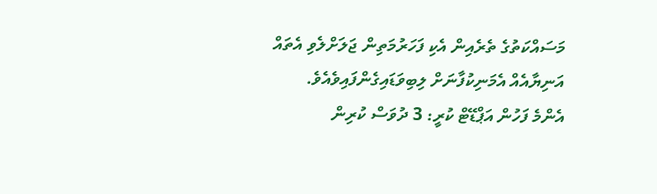މަސައްކަތުގެ ތެރެއިން އެކި ފަހަރުމަތިން ޖަލަށްލެވި އެތައް އަނިޔާއެއް އެމަނިކުފާނަށް ލިބިވަޑައިގެންފައިވެއެވެ.
އެންމެ ފަހުން އަޕްޑޭޓް ކުރީ: 3 ދުވަސް ކުރިން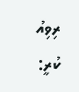ރިވިއު ކުރީ: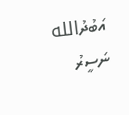އަބުދުالله ނަސީރު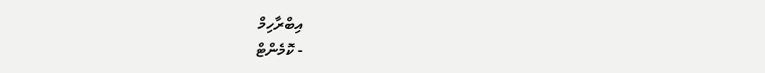އިބްރާހިމް
- ކޮމެންޓް